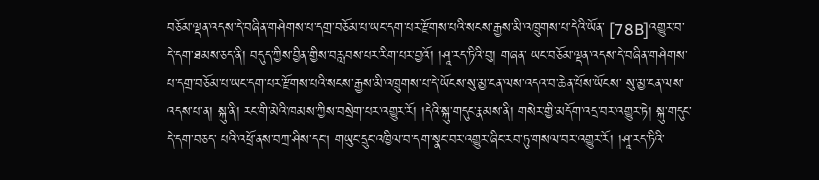བཅོམ་ལྡན་འདས་དེ་བཞིན་གཤེགས་པ་དགྲ་བཅོམ་པ་ཡང་དག་པར་རྫོགས་པའི་སངས་རྒྱས་མི་འཁྲུགས་པ་དེའི་ཡོན་ [78B]འགྱུར་བ་དེ་དག་ཐམས་ཅད་ནི། བདུད་ཀྱིས་བྱིན་གྱིས་བརླབས་པར་རིག་པར་བྱའོ། །ཤཱ་རད་ཏིའི་བུ། གཞན་ ཡང་བཅོམ་ལྡན་འདས་དེ་བཞིན་གཤེགས་པ་དགྲ་བཅོམ་པ་ཡང་དག་པར་རྫོགས་པའི་སངས་རྒྱས་མི་འཁྲུགས་པ་དེ་ཡོངས་སུ་མྱ་ངན་ལས་འདའ་བ་ཆེན་པོས་ཡོངས་ སུ་མྱ་ངན་ལས་འདས་པ་ན། སྐུ་ནི། རང་གི་མེའི་ཁམས་ཀྱིས་བསྲེག་པར་འགྱུར་རོ། །དེའི་སྐུ་གདུང་རྣམས་ནི། གསེར་གྱི་མདོག་འདྲ་བར་འགྱུར་ཏེ། སྐུ་གདུང་དེ་དག་བཅད་ པའི་འཕྲོ་ནས་བཀྲ་ཤིས་དང། གཡུང་དྲུང་འཁྱིལ་བ་དག་སྣང་བར་འགྱུར་ཞིང་རབ་ཏུ་གསལ་བར་འགྱུར་རོ། །ཤཱ་རད་ཏིའི་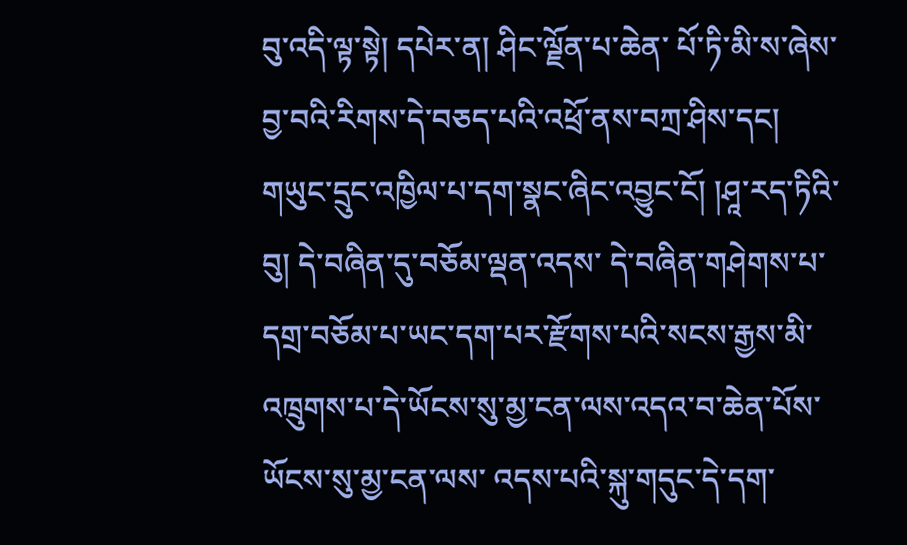བུ་འདི་ལྟ་སྟེ། དཔེར་ན། ཤིང་ལྗོན་པ་ཆེན་ པོ་ཏི་མི་ས་ཞེས་བྱ་བའི་རིགས་དེ་བཅད་པའི་འཕྲོ་ནས་བཀྲ་ཤིས་དང། གཡུང་དྲུང་འཁྱིལ་པ་དག་སྣང་ཞིང་འབྱུང་ངོ། །ཤཱ་རད་ཏིའི་བུ། དེ་བཞིན་དུ་བཅོམ་ལྡན་འདས་ དེ་བཞིན་གཤེགས་པ་དགྲ་བཅོམ་པ་ཡང་དག་པར་རྫོགས་པའི་སངས་རྒྱས་མི་འཁྲུགས་པ་དེ་ཡོངས་སུ་མྱ་ངན་ལས་འདའ་བ་ཆེན་པོས་ཡོངས་སུ་མྱ་ངན་ལས་ འདས་པའི་སྐུ་གདུང་དེ་དག་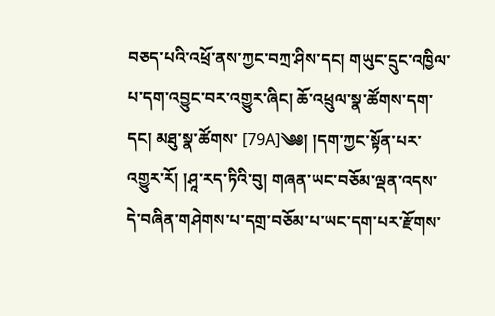བཅད་པའི་འཕྲོ་ནས་ཀྱང་བཀྲ་ཤིས་དང། གཡུང་དྲུང་འཁྱིལ་པ་དག་འབྱུང་བར་འགྱུར་ཞིང། ཆོ་འཕྲུལ་སྣ་ཚོགས་དག་དང། མཐུ་སྣ་ཚོགས་ [79A]༄༅། །དག་ཀྱང་སྟོན་པར་འགྱུར་རོ། །ཤཱ་རད་ཏིའི་བུ། གཞན་ཡང་བཅོམ་ལྡན་འདས་དེ་བཞིན་གཤེགས་པ་དགྲ་བཅོམ་པ་ཡང་དག་པར་རྫོགས་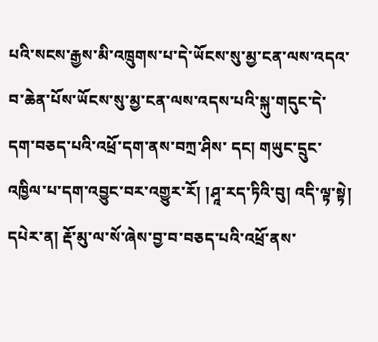པའི་སངས་རྒྱས་མི་འཁྲུགས་པ་དེ་ཡོངས་སུ་མྱ་ངན་ལས་འདའ་བ་ཆེན་པོས་ཡོངས་སུ་མྱ་ངན་ལས་འདས་པའི་སྐུ་གདུང་དེ་དག་བཅད་པའི་འཕྲོ་དག་ནས་བཀྲ་ཤིས་ དང། གཡུང་དྲུང་འཁྱིལ་པ་དག་འབྱུང་བར་འགྱུར་རོ། །ཤཱ་རད་ཏིའི་བུ། འདི་ལྟ་སྟེ། དཔེར་ན། རྡོ་མུ་ལ་སོ་ཞེས་བྱ་བ་བཅད་པའི་འཕྲོ་ནས་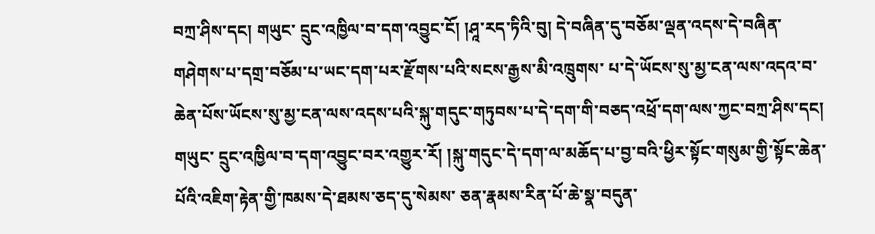བཀྲ་ཤིས་དང། གཡུང་ དྲུང་འཁྱིལ་བ་དག་འབྱུང་ངོ། །ཤཱ་རད་ཏིའི་བུ། དེ་བཞིན་དུ་བཅོམ་ལྡན་འདས་དེ་བཞིན་གཤེགས་པ་དགྲ་བཅོམ་པ་ཡང་དག་པར་རྫོགས་པའི་སངས་རྒྱས་མི་འཁྲུགས་ པ་དེ་ཡོངས་སུ་མྱ་ངན་ལས་འདའ་བ་ཆེན་པོས་ཡོངས་སུ་མྱ་ངན་ལས་འདས་པའི་སྐུ་གདུང་གཏུབས་པ་དེ་དག་གི་བཅད་འཕྲོ་དག་ལས་ཀྱང་བཀྲ་ཤིས་དང། གཡུང་ དྲུང་འཁྱིལ་བ་དག་འབྱུང་བར་འགྱུར་རོ། །སྐུ་གདུང་དེ་དག་ལ་མཆོད་པ་བྱ་བའི་ཕྱིར་སྟོང་གསུམ་གྱི་སྟོང་ཆེན་པོའི་འཇིག་རྟེན་གྱི་ཁམས་དེ་ཐམས་ཅད་དུ་སེམས་ ཅན་རྣམས་རིན་པོ་ཆེ་སྣ་བདུན་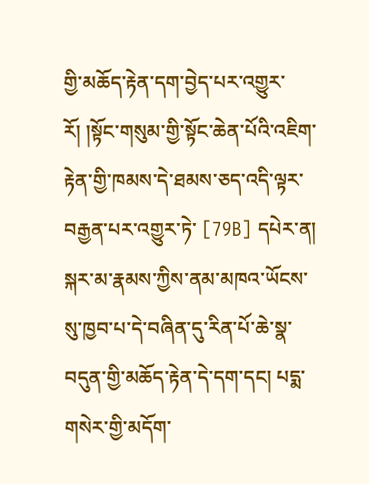གྱི་མཆོད་རྟེན་དག་བྱེད་པར་འགྱུར་རོ། །སྟོང་གསུམ་གྱི་སྟོང་ཆེན་པོའི་འཇིག་རྟེན་གྱི་ཁམས་དེ་ཐམས་ཅད་འདི་ལྟར་བརྒྱན་པར་འགྱུར་ཏེ་ [79B] དཔེར་ན། སྐར་མ་རྣམས་ཀྱིས་ནམ་མཁའ་ཡོངས་སུ་ཁྱབ་པ་དེ་བཞིན་དུ་རིན་པོ་ཆེ་སྣ་བདུན་གྱི་མཆོད་རྟེན་དེ་དག་དང། པདྨ་གསེར་གྱི་མདོག་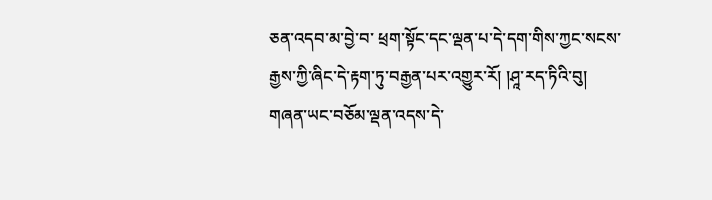ཅན་འདབ་མ་བྱེ་བ་ ཕྲག་སྟོང་དང་ལྡན་པ་དེ་དག་གིས་ཀྱང་སངས་རྒྱས་ཀྱི་ཞིང་དེ་རྟག་ཏུ་བརྒྱན་པར་འགྱུར་རོ། །ཤཱ་རད་ཏིའི་བུ། གཞན་ཡང་བཅོམ་ལྡན་འདས་དེ་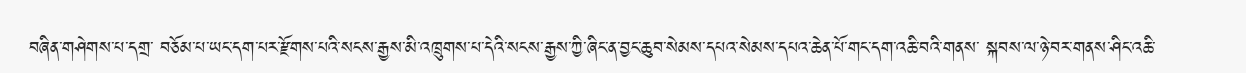བཞིན་གཤེགས་པ་དགྲ་ བཅོམ་པ་ཡང་དག་པར་རྫོགས་པའི་སངས་རྒྱས་མི་འཁྲུགས་པ་དེའི་སངས་རྒྱས་ཀྱི་ཞིང་ན་བྱང་ཆུབ་སེམས་དཔའ་སེམས་དཔའ་ཆེན་པོ་གང་དག་འཆི་བའི་གནས་ སྐབས་ལ་ཉེ་བར་གནས་ཤིང་འཆི་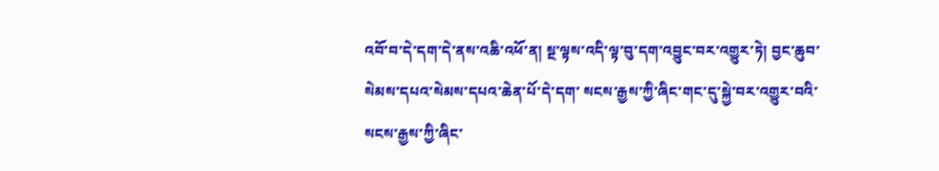འབོ་བ་དེ་དག་དེ་ནས་འཆི་འཕོ་ན། སྔ་ལྟས་འདི་ལྟ་བུ་དག་འབྱུང་བར་འགྱུར་ཏེ། བྱང་ཆུབ་སེམས་དཔའ་སེམས་དཔའ་ཆེན་པོ་དེ་དག་ སངས་རྒྱས་ཀྱི་ཞིང་གང་དུ་སྐྱེ་བར་འགྱུར་བའི་སངས་རྒྱས་ཀྱི་ཞིང་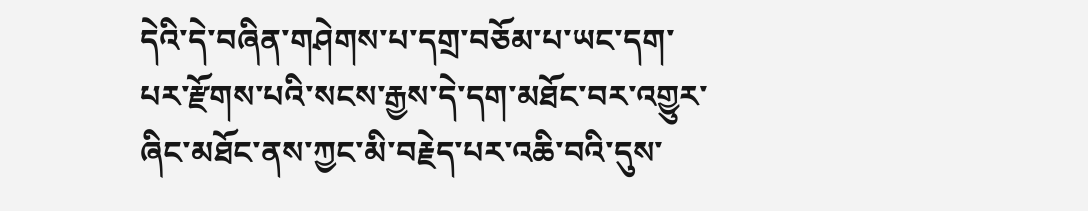དེའི་དེ་བཞིན་གཤེགས་པ་དགྲ་བཅོམ་པ་ཡང་དག་པར་རྫོགས་པའི་སངས་རྒྱས་དེ་དག་མཐོང་བར་འགྱུར་ ཞིང་མཐོང་ནས་ཀྱང་མི་བརྗེད་པར་འཆི་བའི་དུས་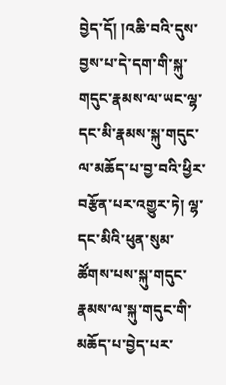བྱེད་དོ། །འཆི་བའི་དུས་བྱས་པ་དེ་དག་གི་སྐུ་གདུང་རྣམས་ལ་ཡང་ལྷ་དང་མི་རྣམས་སྐུ་གདུང་ལ་མཆོད་པ་བྱ་བའི་ཕྱིར་ བརྩོན་པར་འགྱུར་ཏེ། ལྷ་དང་མིའི་ཕུན་སུམ་ཚོགས་པས་སྐུ་གདུང་རྣམས་ལ་སྐུ་གདུང་གི་མཆོད་པ་བྱེད་པར་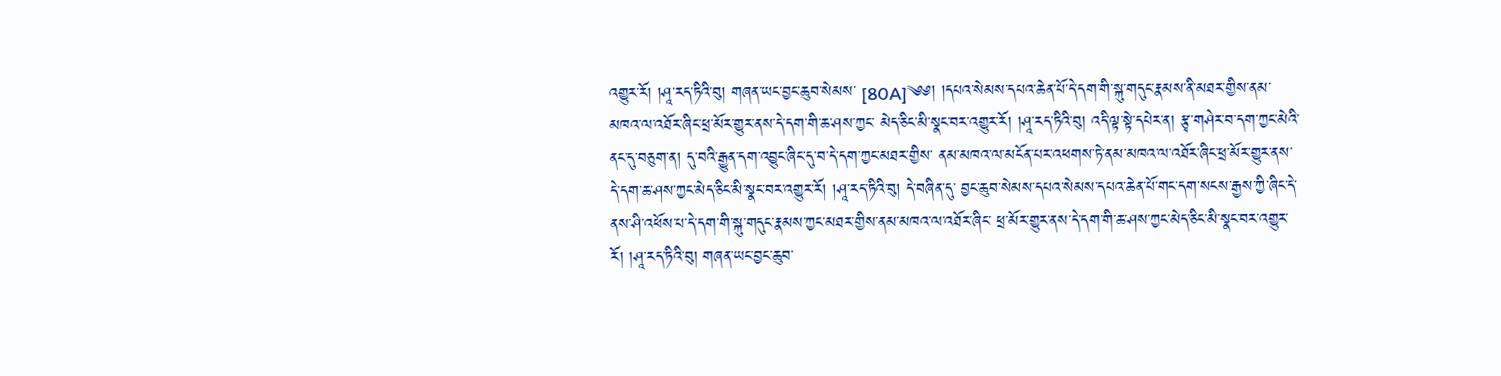འགྱུར་རོ། །ཤཱ་རད་ཏིའི་བུ། གཞན་ཡང་བྱང་ཆུབ་སེམས་ [80A]༄༅། །དཔའ་སེམས་དཔའ་ཆེན་པོ་དེ་དག་གི་སྐུ་གདུང་རྣམས་ནི་མཐར་གྱིས་ནམ་མཁའ་ལ་འཐོར་ཞིང་ཕྲ་མོར་གྱུར་ནས་དེ་དག་གི་ཆ་ཤས་ཀྱང་ མེད་ཅིང་མི་སྣང་བར་འགྱུར་རོ། །ཤཱ་རད་ཏིའི་བུ། འདི་ལྟ་སྟེ་དཔེར་ན། རྩྭ་གཤེར་བ་དག་ཀྱང་མེའི་ནང་དུ་བཅུག་ན། དུ་བའི་རྒྱུན་དག་འབྱུང་ཞིང་དུ་བ་དེ་དག་ཀྱང་མཐར་གྱིས་ ནམ་མཁའ་ལ་མངོན་པར་འཕགས་ཏེ་ནམ་མཁའ་ལ་འཐོར་ཞིང་ཕྲ་མོར་གྱུར་ནས་དེ་དག་ཆ་ཤས་ཀྱང་མེད་ཅིང་མི་སྣང་བར་འགྱུར་རོ། །ཤཱ་རད་ཏིའི་བུ། དེ་བཞིན་དུ་ བྱང་ཆུབ་སེམས་དཔའ་སེམས་དཔའ་ཆེན་པོ་གང་དག་སངས་རྒྱས་ཀྱི་ཞིང་དེ་ནས་ཤི་འཕོས་པ་དེ་དག་གི་སྐུ་གདུང་རྣམས་ཀྱང་མཐར་གྱིས་ནམ་མཁའ་ལ་འཐོར་ཞིང་ ཕྲ་མོར་གྱུར་ནས་དེ་དག་གི་ཆ་ཤས་ཀྱང་མེད་ཅིང་མི་སྣང་བར་འགྱུར་རོ། །ཤཱ་རད་ཏིའི་བུ། གཞན་ཡང་བྱང་ཆུབ་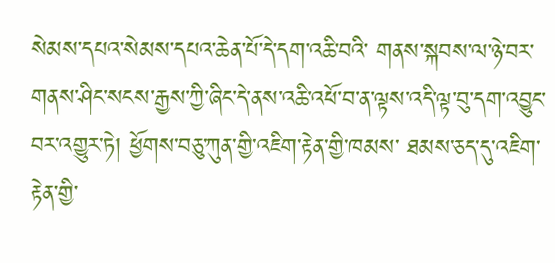སེམས་དཔའ་སེམས་དཔའ་ཆེན་པོ་དེ་དག་འཆི་བའི་ གནས་སྐབས་ལ་ཉེ་བར་གནས་ཤིང་སངས་རྒྱས་ཀྱི་ཞིང་དེ་ནས་འཆི་འཕོ་བ་ན་ལྟས་འདི་ལྟ་བུ་དག་འབྱུང་བར་འགྱུར་ཏེ། ཕྱོགས་བཅུ་ཀུན་གྱི་འཇིག་རྟེན་གྱི་ཁམས་ ཐམས་ཅད་དུ་འཇིག་རྟེན་གྱི་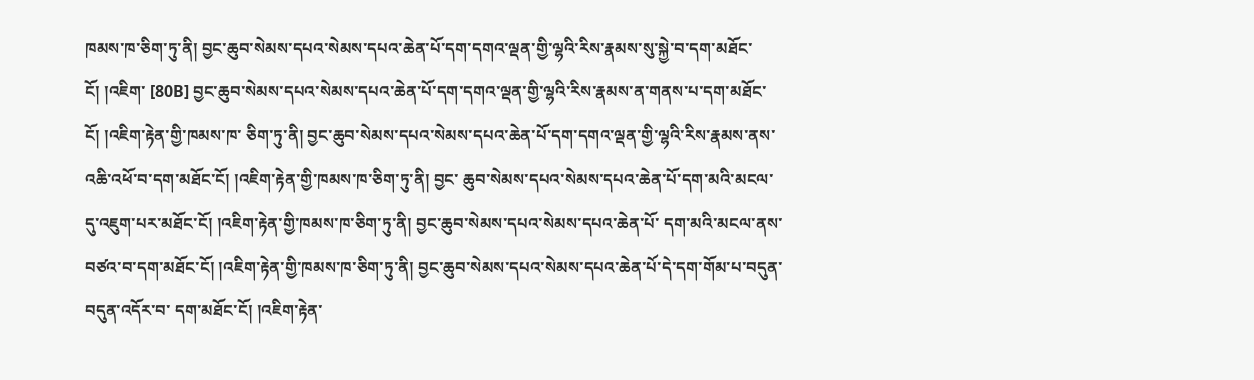ཁམས་ཁ་ཅིག་ཏུ་ནི། བྱང་ཆུབ་སེམས་དཔའ་སེམས་དཔའ་ཆེན་པོ་དག་དགའ་ལྡན་གྱི་ལྷའི་རིས་རྣམས་སུ་སྐྱེ་བ་དག་མཐོང་ངོ། །འཇིག་ [80B] བྱང་ཆུབ་སེམས་དཔའ་སེམས་དཔའ་ཆེན་པོ་དག་དགའ་ལྡན་གྱི་ལྷའི་རིས་རྣམས་ན་གནས་པ་དག་མཐོང་ངོ། །འཇིག་རྟེན་གྱི་ཁམས་ཁ་ ཅིག་ཏུ་ནི། བྱང་ཆུབ་སེམས་དཔའ་སེམས་དཔའ་ཆེན་པོ་དག་དགའ་ལྡན་གྱི་ལྷའི་རིས་རྣམས་ནས་འཆི་འཕོ་བ་དག་མཐོང་ངོ། །འཇིག་རྟེན་གྱི་ཁམས་ཁ་ཅིག་ཏུ་ནི། བྱང་ ཆུབ་སེམས་དཔའ་སེམས་དཔའ་ཆེན་པོ་དག་མའི་མངལ་དུ་འཇུག་པར་མཐོང་ངོ། །འཇིག་རྟེན་གྱི་ཁམས་ཁ་ཅིག་ཏུ་ནི། བྱང་ཆུབ་སེམས་དཔའ་སེམས་དཔའ་ཆེན་པོ་ དག་མའི་མངལ་ནས་བཙའ་བ་དག་མཐོང་ངོ། །འཇིག་རྟེན་གྱི་ཁམས་ཁ་ཅིག་ཏུ་ནི། བྱང་ཆུབ་སེམས་དཔའ་སེམས་དཔའ་ཆེན་པོ་དེ་དག་གོམ་པ་བདུན་བདུན་འདོར་བ་ དག་མཐོང་ངོ། །འཇིག་རྟེན་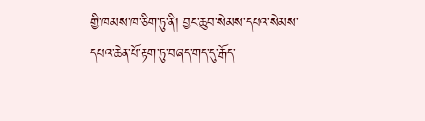གྱི་ཁམས་ཁ་ཅིག་ཏུ་ནི། བྱང་ཆུབ་སེམས་དཔའ་སེམས་དཔའ་ཆེན་པོ་རྟག་ཏུ་བཞད་གད་དུ་རྒོད་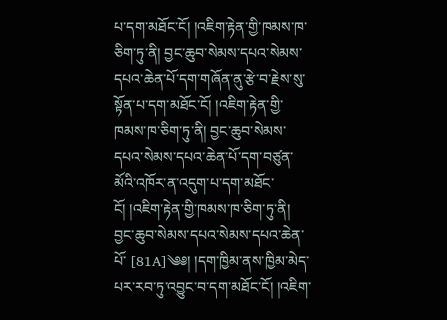པ་དག་མཐོང་ངོ། །འཇིག་རྟེན་གྱི་ཁམས་ཁ་ ཅིག་ཏུ་ནི། བྱང་ཆུབ་སེམས་དཔའ་སེམས་དཔའ་ཆེན་པོ་དག་གཞོན་ནུ་རྩེ་བ་རྗེས་སུ་སྟོན་པ་དག་མཐོང་ངོ། །འཇིག་རྟེན་གྱི་ཁམས་ཁ་ཅིག་ཏུ་ནི། བྱང་ཆུབ་སེམས་ དཔའ་སེམས་དཔའ་ཆེན་པོ་དག་བཙུན་མོའི་འཁོར་ན་འདུག་པ་དག་མཐོང་ངོ། །འཇིག་རྟེན་གྱི་ཁམས་ཁ་ཅིག་ཏུ་ནི། བྱང་ཆུབ་སེམས་དཔའ་སེམས་དཔའ་ཆེན་པོ་ [81A]༄༅། །དག་ཁྱིམ་ནས་ཁྱིམ་མེད་པར་རབ་ཏུ་འབྱུང་བ་དག་མཐོང་ངོ། །འཇིག་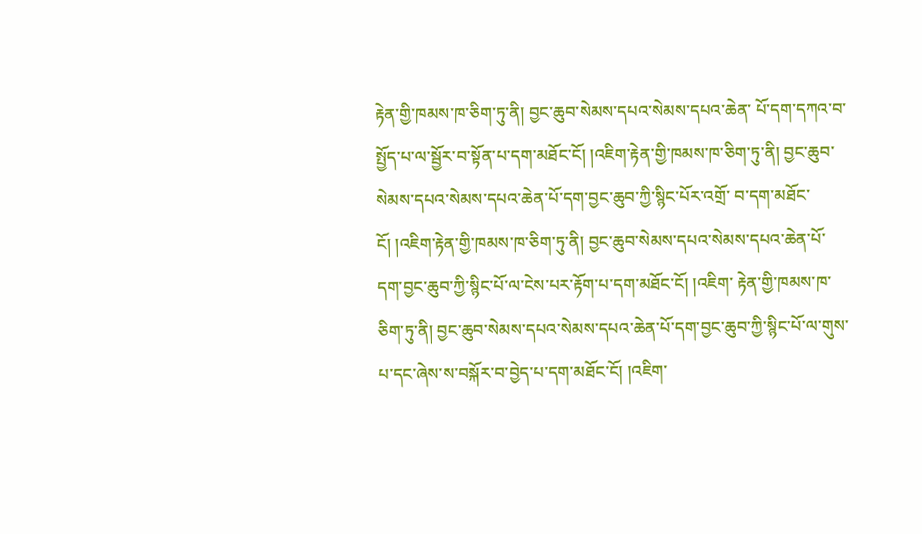རྟེན་གྱི་ཁམས་ཁ་ཅིག་ཏུ་ནི། བྱང་ཆུབ་སེམས་དཔའ་སེམས་དཔའ་ཆེན་ པོ་དག་དཀའ་བ་སྤྱོད་པ་ལ་སྦྱོར་བ་སྟོན་པ་དག་མཐོང་ངོ། །འཇིག་རྟེན་གྱི་ཁམས་ཁ་ཅིག་ཏུ་ནི། བྱང་ཆུབ་སེམས་དཔའ་སེམས་དཔའ་ཆེན་པོ་དག་བྱང་ཆུབ་ཀྱི་སྙིང་པོར་འགྲོ་ བ་དག་མཐོང་ངོ། །འཇིག་རྟེན་གྱི་ཁམས་ཁ་ཅིག་ཏུ་ནི། བྱང་ཆུབ་སེམས་དཔའ་སེམས་དཔའ་ཆེན་པོ་དག་བྱང་ཆུབ་ཀྱི་སྙིང་པོ་ལ་ངེས་པར་རྟོག་པ་དག་མཐོང་ངོ། །འཇིག་ རྟེན་གྱི་ཁམས་ཁ་ཅིག་ཏུ་ནི། བྱང་ཆུབ་སེམས་དཔའ་སེམས་དཔའ་ཆེན་པོ་དག་བྱང་ཆུབ་ཀྱི་སྙིང་པོ་ལ་གུས་པ་དང་ཞེས་ས་བསྐོར་བ་བྱེད་པ་དག་མཐོང་ངོ། །འཇིག་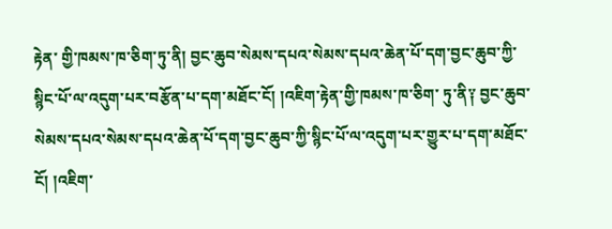རྟེན་ གྱི་ཁམས་ཁ་ཅིག་ཏུ་ནི། བྱང་ཆུབ་སེམས་དཔའ་སེམས་དཔའ་ཆེན་པོ་དག་བྱང་ཆུབ་ཀྱི་སྙིང་པོ་ལ་འདུག་པར་བརྩོན་པ་དག་མཐོང་ངོ། །འཇིག་རྟེན་གྱི་ཁམས་ཁ་ཅིག་ ཏུ་ནི༑ བྱང་ཆུབ་སེམས་དཔའ་སེམས་དཔའ་ཆེན་པོ་དག་བྱང་ཆུབ་ཀྱི་སྙིང་པོ་ལ་འདུག་པར་གྱུར་པ་དག་མཐོང་ངོ། །འཇིག་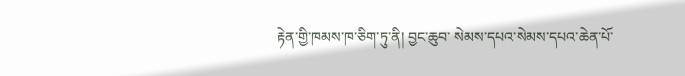རྟེན་གྱི་ཁམས་ཁ་ཅིག་ཏུ་ནི། བྱང་ཆུབ་ སེམས་དཔའ་སེམས་དཔའ་ཆེན་པོ་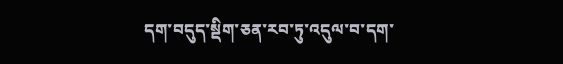དག་བདུད་སྡིག་ཅན་རབ་ཏུ་འདུལ་བ་དག་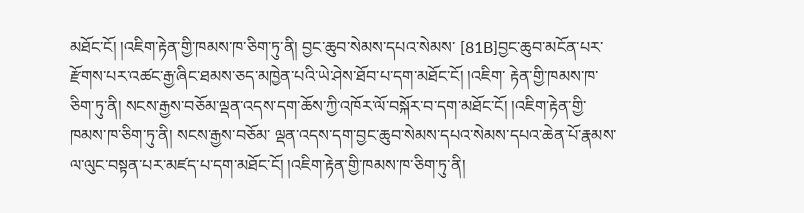མཐོང་ངོ། །འཇིག་རྟེན་གྱི་ཁམས་ཁ་ཅིག་ཏུ་ནི། བྱང་ཆུབ་སེམས་དཔའ་སེམས་ [81B]བྱང་ཆུབ་མངོན་པར་རྫོགས་པར་འཚང་རྒྱ་ཞིང་ཐམས་ཅད་མཁྱེན་པའི་ཡེ་ཤེས་ཐོབ་པ་དག་མཐོང་ངོ། །འཇིག་ རྟེན་གྱི་ཁམས་ཁ་ཅིག་ཏུ་ནི། སངས་རྒྱས་བཅོམ་ལྡན་འདས་དག་ཆོས་ཀྱི་འཁོར་ལོ་བསྐོར་བ་དག་མཐོང་ངོ། །འཇིག་རྟེན་གྱི་ཁམས་ཁ་ཅིག་ཏུ་ནི། སངས་རྒྱས་བཅོམ་ ལྡན་འདས་དག་བྱང་ཆུབ་སེམས་དཔའ་སེམས་དཔའ་ཆེན་པོ་རྣམས་ལ་ལུང་བསྟན་པར་མཛད་པ་དག་མཐོང་ངོ། །འཇིག་རྟེན་གྱི་ཁམས་ཁ་ཅིག་ཏུ་ནི།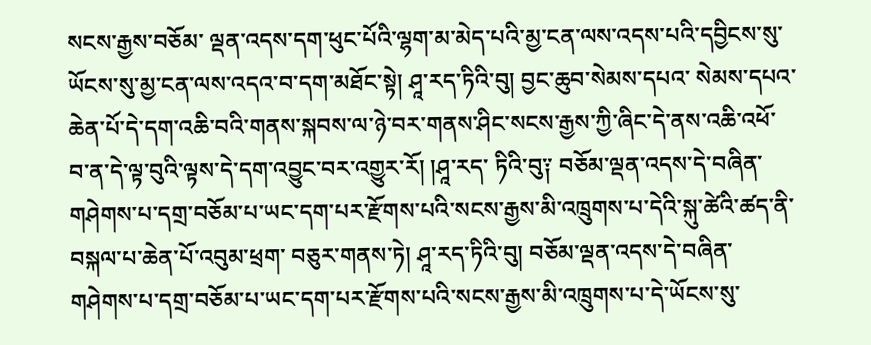སངས་རྒྱས་བཅོམ་ ལྡན་འདས་དག་ཕུང་པོའི་ལྷག་མ་མེད་པའི་མྱ་ངན་ལས་འདས་པའི་དབྱིངས་སུ་ཡོངས་སུ་མྱ་ངན་ལས་འདའ་བ་དག་མཐོང་སྟེ། ཤཱ་རད་ཏིའི་བུ། བྱང་ཆུབ་སེམས་དཔའ་ སེམས་དཔའ་ཆེན་པོ་དེ་དག་འཆི་བའི་གནས་སྐབས་ལ་ཉེ་བར་གནས་ཤིང་སངས་རྒྱས་ཀྱི་ཞིང་དེ་ནས་འཆི་འཕོ་བ་ན་དེ་ལྟ་བུའི་ལྟས་དེ་དག་འབྱུང་བར་འགྱུར་རོ། །ཤཱ་རད་ ཏིའི་བུ༑ བཅོམ་ལྡན་འདས་དེ་བཞིན་གཤེགས་པ་དགྲ་བཅོམ་པ་ཡང་དག་པར་རྫོགས་པའི་སངས་རྒྱས་མི་འཁྲུགས་པ་དེའི་སྐུ་ཚེའི་ཚད་ནི་བསྐལ་པ་ཆེན་པོ་འབུམ་ཕྲག་ བཅུར་གནས་ཏེ། ཤཱ་རད་ཏིའི་བུ། བཅོམ་ལྡན་འདས་དེ་བཞིན་གཤེགས་པ་དགྲ་བཅོམ་པ་ཡང་དག་པར་རྫོགས་པའི་སངས་རྒྱས་མི་འཁྲུགས་པ་དེ་ཡོངས་སུ་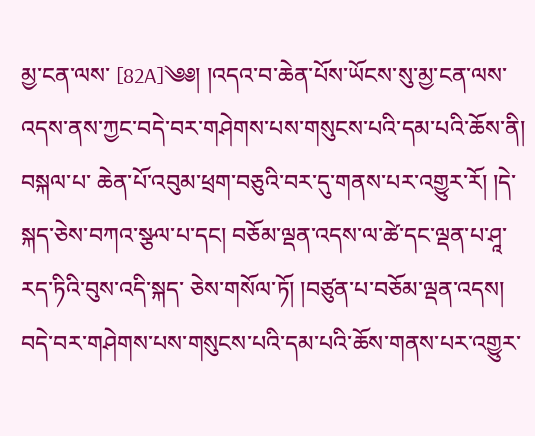མྱ་ངན་ལས་ [82A]༄༅། །འདའ་བ་ཆེན་པོས་ཡོངས་སུ་མྱ་ངན་ལས་འདས་ནས་ཀྱང་བདེ་བར་གཤེགས་པས་གསུངས་པའི་དམ་པའི་ཆོས་ནི། བསྐལ་པ་ ཆེན་པོ་འབུམ་ཕྲག་བཅུའི་བར་དུ་གནས་པར་འགྱུར་རོ། །དེ་སྐད་ཅེས་བཀའ་སྩལ་པ་དང། བཅོམ་ལྡན་འདས་ལ་ཚེ་དང་ལྡན་པ་ཤཱ་རད་ཏིའི་བུས་འདི་སྐད་ ཅེས་གསོལ་ཏོ། །བཙུན་པ་བཅོམ་ལྡན་འདས། བདེ་བར་གཤེགས་པས་གསུངས་པའི་དམ་པའི་ཆོས་གནས་པར་འགྱུར་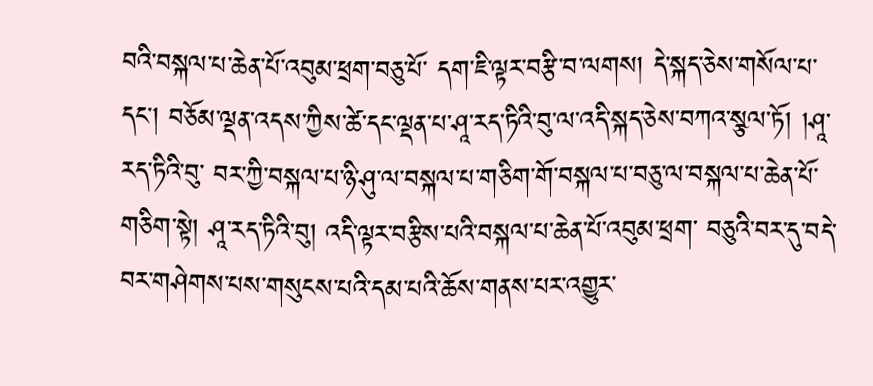བའི་བསྐལ་པ་ཆེན་པོ་འབུམ་ཕྲག་བཅུ་པོ་ དག་ཇི་ལྟར་བརྩི་བ་ལགས། དེ་སྐད་ཅེས་གསོལ་པ་དང། བཅོམ་ལྡན་འདས་ཀྱིས་ཚེ་དང་ལྡན་པ་ཤཱ་རད་ཏིའི་བུ་ལ་འདི་སྐད་ཅེས་བཀའ་སྩལ་ཏོ། །ཤཱ་རད་ཏིའི་བུ་ བར་ཀྱི་བསྐལ་པ་ཉི་ཤུ་ལ་བསྐལ་པ་གཅིག་གོ་བསྐལ་པ་བཅུ་ལ་བསྐལ་པ་ཆེན་པོ་གཅིག་སྟེ། ཤཱ་རད་ཏིའི་བུ། འདི་ལྟར་བརྩིས་པའི་བསྐལ་པ་ཆེན་པོ་འབུམ་ཕྲག་ བཅུའི་བར་དུ་བདེ་བར་གཤེགས་པས་གསུངས་པའི་དམ་པའི་ཆོས་གནས་པར་འགྱུར་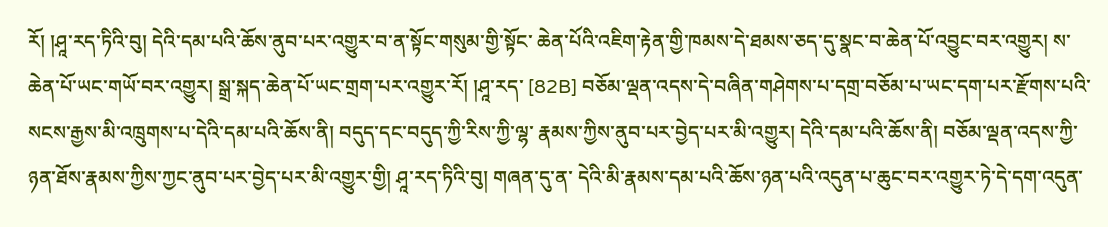རོ། །ཤཱ་རད་ཏིའི་བུ། དེའི་དམ་པའི་ཆོས་ནུབ་པར་འགྱུར་བ་ན་སྟོང་གསུམ་གྱི་སྟོང་ ཆེན་པོའི་འཇིག་རྟེན་གྱི་ཁམས་དེ་ཐམས་ཅད་དུ་སྣང་བ་ཆེན་པོ་འབྱུང་བར་འགྱུར། ས་ཆེན་པོ་ཡང་གཡོ་བར་འགྱུར། སྒྲ་སྐད་ཆེན་པོ་ཡང་གྲག་པར་འགྱུར་རོ། །ཤཱ་རད་ [82B] བཅོམ་ལྡན་འདས་དེ་བཞིན་གཤེགས་པ་དགྲ་བཅོམ་པ་ཡང་དག་པར་རྫོགས་པའི་སངས་རྒྱས་མི་འཁྲུགས་པ་དེའི་དམ་པའི་ཆོས་ནི། བདུད་དང་བདུད་ཀྱི་རིས་ཀྱི་ལྷ་ རྣམས་ཀྱིས་ནུབ་པར་བྱེད་པར་མི་འགྱུར། དེའི་དམ་པའི་ཆོས་ནི། བཅོམ་ལྡན་འདས་ཀྱི་ཉན་ཐོས་རྣམས་ཀྱིས་ཀྱང་ནུབ་པར་བྱེད་པར་མི་འགྱུར་གྱི། ཤཱ་རད་ཏིའི་བུ། གཞན་དུ་ན་ དེའི་མི་རྣམས་དམ་པའི་ཆོས་ཉན་པའི་འདུན་པ་ཆུང་བར་འགྱུར་ཏེ་དེ་དག་འདུན་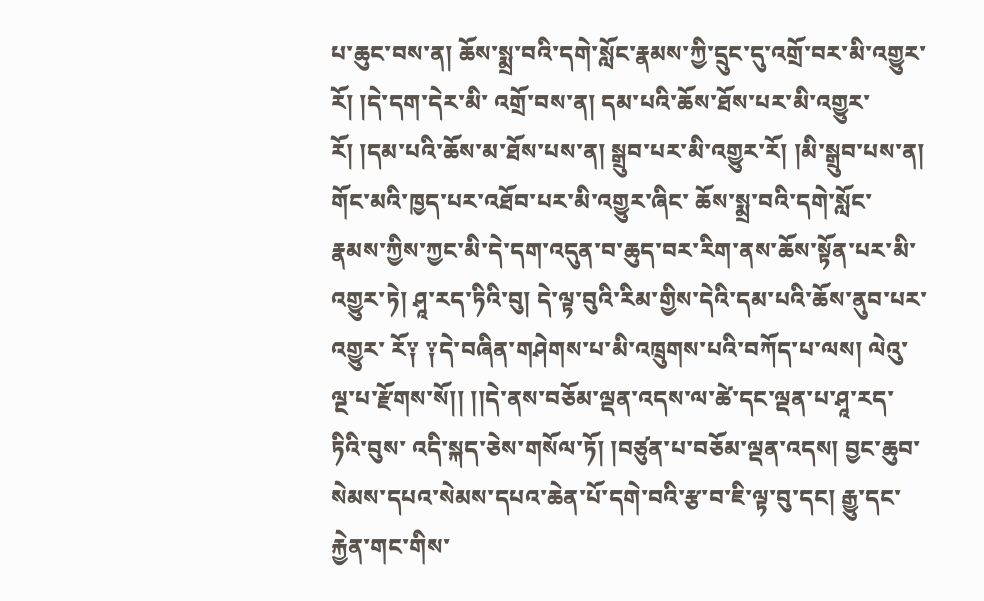པ་ཆུང་བས་ན། ཆོས་སྨྲ་བའི་དགེ་སློང་རྣམས་ཀྱི་དྲུང་དུ་འགྲོ་བར་མི་འགྱུར་རོ། །དེ་དག་དེར་མི་ འགྲོ་བས་ན། དམ་པའི་ཆོས་ཐོས་པར་མི་འགྱུར་རོ། །དམ་པའི་ཆོས་མ་ཐོས་པས་ན། སྒྲུབ་པར་མི་འགྱུར་རོ། །མི་སྒྲུབ་པས་ན། གོང་མའི་ཁྱད་པར་འཐོབ་པར་མི་འགྱུར་ཞིང་ ཆོས་སྨྲ་བའི་དགེ་སློང་རྣམས་ཀྱིས་ཀྱང་མི་དེ་དག་འདུན་བ་ཆུད་བར་རིག་ནས་ཆོས་སྟོན་པར་མི་འགྱུར་ཏེ། ཤཱ་རད་ཏིའི་བུ། དེ་ལྟ་བུའི་རིམ་གྱིས་དེའི་དམ་པའི་ཆོས་ནུབ་པར་འགྱུར་ རོ༑ ༑དེ་བཞིན་གཤེགས་པ་མི་འཁྲུགས་པའི་བཀོད་པ་ལས། ལེའུ་ལྔ་པ་རྫོགས་སོ།། །།དེ་ནས་བཅོམ་ལྡན་འདས་ལ་ཚེ་དང་ལྡན་པ་ཤཱ་རད་ཏིའི་བུས་ འདི་སྐད་ཅེས་གསོལ་ཏོ། །བཙུན་པ་བཅོམ་ལྡན་འདས། བྱང་ཆུབ་སེམས་དཔའ་སེམས་དཔའ་ཆེན་པོ་དགེ་བའི་རྩ་བ་ཇི་ལྟ་བུ་དང། རྒྱུ་དང་རྐྱེན་གང་གིས་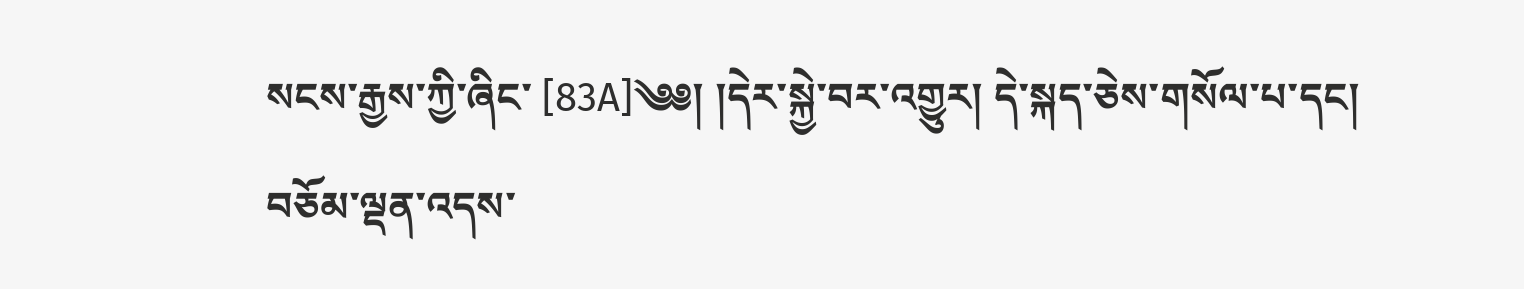སངས་རྒྱས་ཀྱི་ཞིང་ [83A]༄༅། །དེར་སྐྱེ་བར་འགྱུར། དེ་སྐད་ཅེས་གསོལ་པ་དང། བཅོམ་ལྡན་འདས་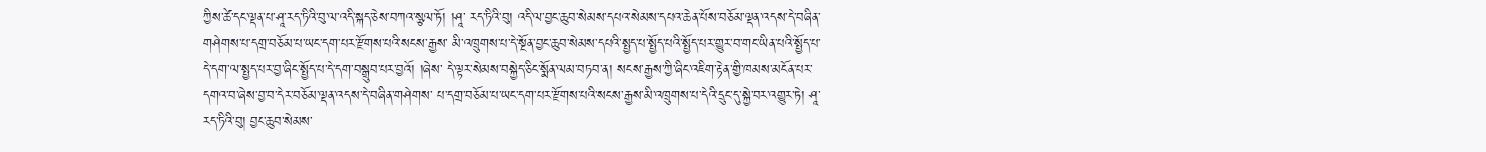ཀྱིས་ཚེ་དང་ལྡན་པ་ཤཱ་རད་ཏིའི་བུ་ལ་འདི་སྐད་ཅེས་བཀའ་སྩལ་ཏོ། །ཤཱ་ རད་ཏིའི་བུ། འདི་ལ་བྱང་ཆུབ་སེམས་དཔའ་སེམས་དཔའ་ཆེན་པོས་བཅོམ་ལྡན་འདས་དེ་བཞིན་གཤེགས་པ་དགྲ་བཅོམ་པ་ཡང་དག་པར་རྫོགས་པའི་སངས་རྒྱས་ མི་འཁྲུགས་པ་དེ་སྔོན་བྱང་ཆུབ་སེམས་དཔའི་སྤྱད་པ་སྤྱོད་པའི་སྤྱོད་པར་གྱུར་བ་གང་ཡིན་པའི་སྤྱོད་པ་དེ་དག་ལ་སྤྱད་པར་བྱ་ཞིང་སྤྱོད་པ་དེ་དག་བསྒྲུབ་པར་བྱའོ། །ཞེས་ དེ་ལྟར་སེམས་བསྐྱེད་ཅིང་སྨོན་ལམ་བཏབ་ན། སངས་རྒྱས་ཀྱི་ཞིང་འཇིག་རྟེན་གྱི་ཁམས་མངོན་པར་དགའ་བ་ཞེས་བྱ་བ་དེར་བཅོམ་ལྡན་འདས་དེ་བཞིན་གཤེགས་ པ་དགྲ་བཅོམ་པ་ཡང་དག་པར་རྫོགས་པའི་སངས་རྒྱས་མི་འཁྲུགས་པ་དེའི་དྲུང་དུ་སྐྱེ་བར་འགྱུར་ཏེ། ཤཱ་རད་ཏིའི་བུ། བྱང་ཆུབ་སེམས་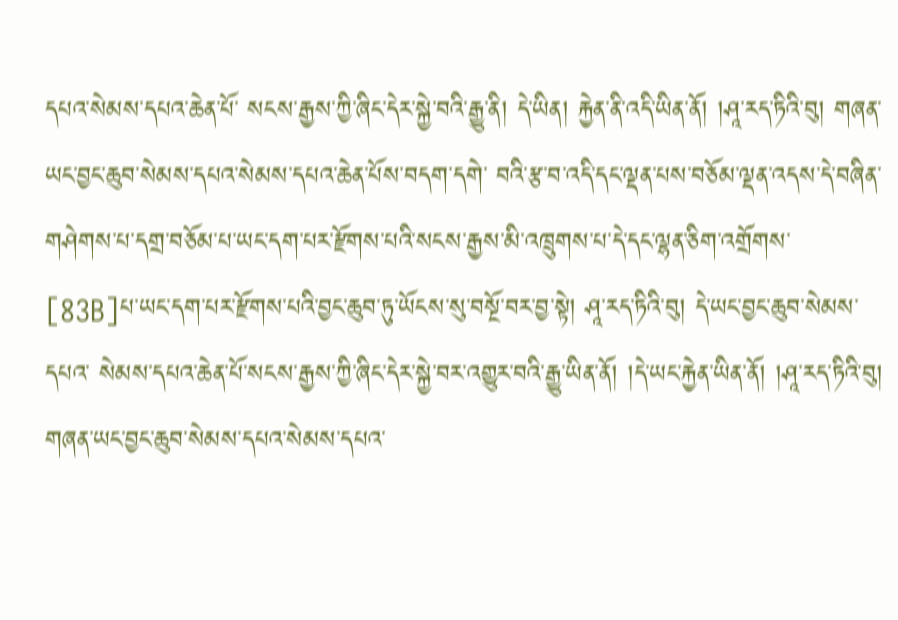དཔའ་སེམས་དཔའ་ཆེན་པོ་ སངས་རྒྱས་ཀྱི་ཞིང་དེར་སྐྱེ་བའི་རྒྱུ་ནི། དེ་ཡིན། རྐྱེན་ནི་འདི་ཡིན་ནོ། །ཤཱ་རད་ཏིའི་བུ། གཞན་ཡང་བྱང་ཆུབ་སེམས་དཔའ་སེམས་དཔའ་ཆེན་པོས་བདག་དགེ་ བའི་རྩ་བ་འདི་དང་ལྡན་པས་བཅོམ་ལྡན་འདས་དེ་བཞིན་གཤེགས་པ་དགྲ་བཅོམ་པ་ཡང་དག་པར་རྫོགས་པའི་སངས་རྒྱས་མི་འཁྲུགས་པ་དེ་དང་ལྷན་ཅིག་འགྲོགས་ [83B]པ་ཡང་དག་པར་རྫོགས་པའི་བྱང་ཆུབ་ཏུ་ཡོངས་སུ་བསྔོ་བར་བྱ་སྟེ། ཤཱ་རད་ཏིའི་བུ། དེ་ཡང་བྱང་ཆུབ་སེམས་དཔའ་ སེམས་དཔའ་ཆེན་པོ་སངས་རྒྱས་ཀྱི་ཞིང་དེར་སྐྱེ་བར་འགྱུར་བའི་རྒྱུ་ཡིན་ནོ། །དེ་ཡང་རྐྱེན་ཡིན་ནོ། །ཤཱ་རད་ཏིའི་བུ། གཞན་ཡང་བྱང་ཆུབ་སེམས་དཔའ་སེམས་དཔའ་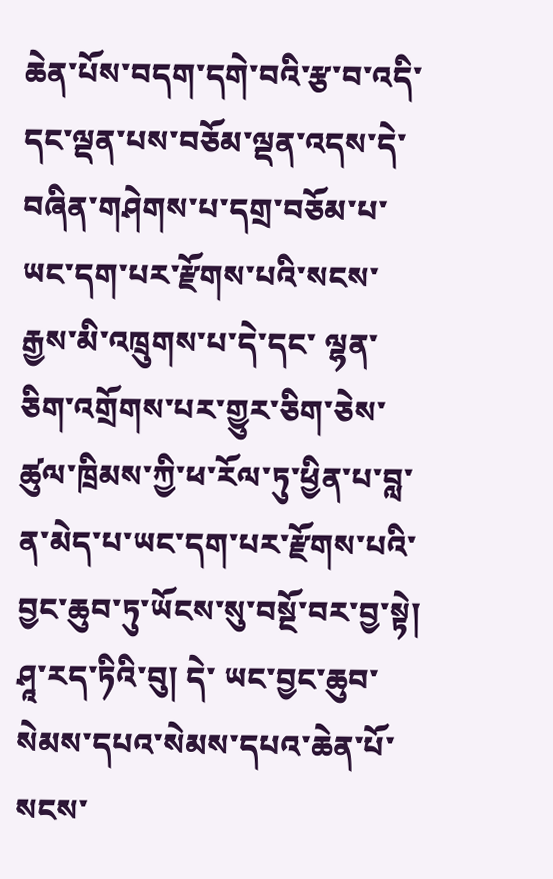ཆེན་པོས་བདག་དགེ་བའི་རྩ་བ་འདི་དང་ལྡན་པས་བཅོམ་ལྡན་འདས་དེ་བཞིན་གཤེགས་པ་དགྲ་བཅོམ་པ་ཡང་དག་པར་རྫོགས་པའི་སངས་རྒྱས་མི་འཁྲུགས་པ་དེ་དང་ ལྷན་ཅིག་འགྲོགས་པར་གྱུར་ཅིག་ཅེས་ཚུལ་ཁྲིམས་ཀྱི་ཕ་རོལ་ཏུ་ཕྱིན་པ་བླ་ན་མེད་པ་ཡང་དག་པར་རྫོགས་པའི་བྱང་ཆུབ་ཏུ་ཡོངས་སུ་བསྔོ་བར་བྱ་སྟེ། ཤཱ་རད་ཏིའི་བུ། དེ་ ཡང་བྱང་ཆུབ་སེམས་དཔའ་སེམས་དཔའ་ཆེན་པོ་སངས་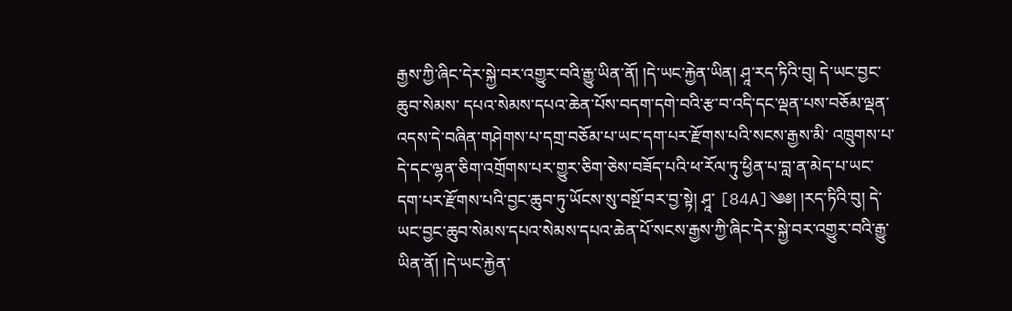རྒྱས་ཀྱི་ཞིང་དེར་སྐྱེ་བར་འགྱུར་བའི་རྒྱུ་ཡིན་ནོ། །དེ་ཡང་རྐྱེན་ཡིན། ཤཱ་རད་ཏིའི་བུ། དེ་ཡང་བྱང་ཆུབ་སེམས་ དཔའ་སེམས་དཔའ་ཆེན་པོས་བདག་དགེ་བའི་རྩ་བ་འདི་དང་ལྡན་པས་བཅོམ་ལྡན་འདས་དེ་བཞིན་གཤེགས་པ་དགྲ་བཅོམ་པ་ཡང་དག་པར་རྫོགས་པའི་སངས་རྒྱས་མི་ འཁྲུགས་པ་དེ་དང་ལྷན་ཅིག་འགྲོགས་པར་གྱུར་ཅིག་ཅེས་བཟོད་པའི་ཕ་རོལ་ཏུ་ཕྱིན་པ་བླ་ན་མེད་པ་ཡང་དག་པར་རྫོགས་པའི་བྱང་ཆུབ་ཏུ་ཡོངས་སུ་བསྔོ་བར་བྱ་སྟེ། ཤཱ་ [84A]༄༅། །རད་ཏིའི་བུ། དེ་ཡང་བྱང་ཆུབ་སེམས་དཔའ་སེམས་དཔའ་ཆེན་པོ་སངས་རྒྱས་ཀྱི་ཞིང་དེར་སྐྱེ་བར་འགྱུར་བའི་རྒྱུ་ཡིན་ནོ། །དེ་ཡང་རྐྱེན་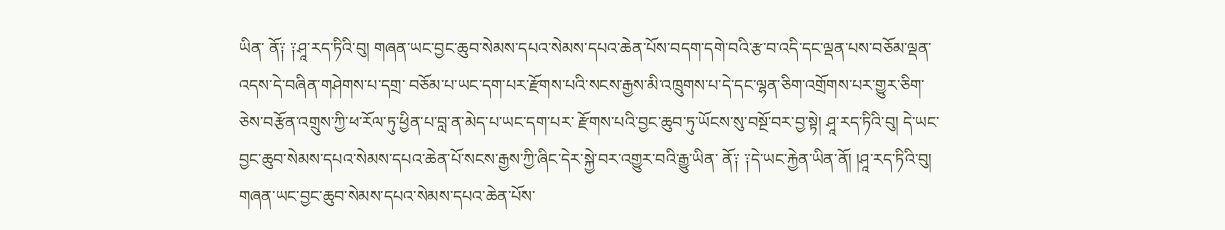ཡིན་ ནོ༑ ༑ཤཱ་རད་ཏིའི་བུ། གཞན་ཡང་བྱང་ཆུབ་སེམས་དཔའ་སེམས་དཔའ་ཆེན་པོས་བདག་དགེ་བའི་རྩ་བ་འདི་དང་ལྡན་པས་བཅོམ་ལྡན་འདས་དེ་བཞིན་གཤེགས་པ་དགྲ་ བཅོམ་པ་ཡང་དག་པར་རྫོགས་པའི་སངས་རྒྱས་མི་འཁྲུགས་པ་དེ་དང་ལྷན་ཅིག་འགྲོགས་པར་གྱུར་ཅིག་ཅེས་བརྩོན་འགྲུས་ཀྱི་ཕ་རོལ་ཏུ་ཕྱིན་པ་བླ་ན་མེད་པ་ཡང་དག་པར་ རྫོགས་པའི་བྱང་ཆུབ་ཏུ་ཡོངས་སུ་བསྔོ་བར་བྱ་སྟེ། ཤཱ་རད་ཏིའི་བུ། དེ་ཡང་བྱང་ཆུབ་སེམས་དཔའ་སེམས་དཔའ་ཆེན་པོ་སངས་རྒྱས་ཀྱི་ཞིང་དེར་སྐྱེ་བར་འགྱུར་བའི་རྒྱུ་ཡིན་ ནོ༑ ༑དེ་ཡང་རྐྱེན་ཡིན་ནོ། །ཤཱ་རད་ཏིའི་བུ། གཞན་ཡང་བྱང་ཆུབ་སེམས་དཔའ་སེམས་དཔའ་ཆེན་པོས་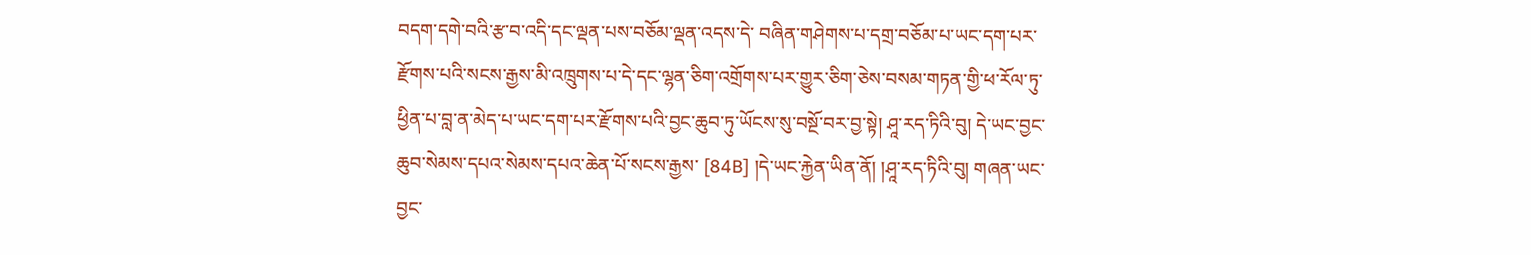བདག་དགེ་བའི་རྩ་བ་འདི་དང་ལྡན་པས་བཅོམ་ལྡན་འདས་དེ་ བཞིན་གཤེགས་པ་དགྲ་བཅོམ་པ་ཡང་དག་པར་རྫོགས་པའི་སངས་རྒྱས་མི་འཁྲུགས་པ་དེ་དང་ལྷན་ཅིག་འགྲོགས་པར་གྱུར་ཅིག་ཅེས་བསམ་གཏན་གྱི་ཕ་རོལ་ཏུ་ ཕྱིན་པ་བླ་ན་མེད་པ་ཡང་དག་པར་རྫོགས་པའི་བྱང་ཆུབ་ཏུ་ཡོངས་སུ་བསྔོ་བར་བྱ་སྟེ། ཤཱ་རད་ཏིའི་བུ། དེ་ཡང་བྱང་ཆུབ་སེམས་དཔའ་སེམས་དཔའ་ཆེན་པོ་སངས་རྒྱས་ [84B] །དེ་ཡང་རྐྱེན་ཡིན་ནོ། །ཤཱ་རད་ཏིའི་བུ། གཞན་ཡང་བྱང་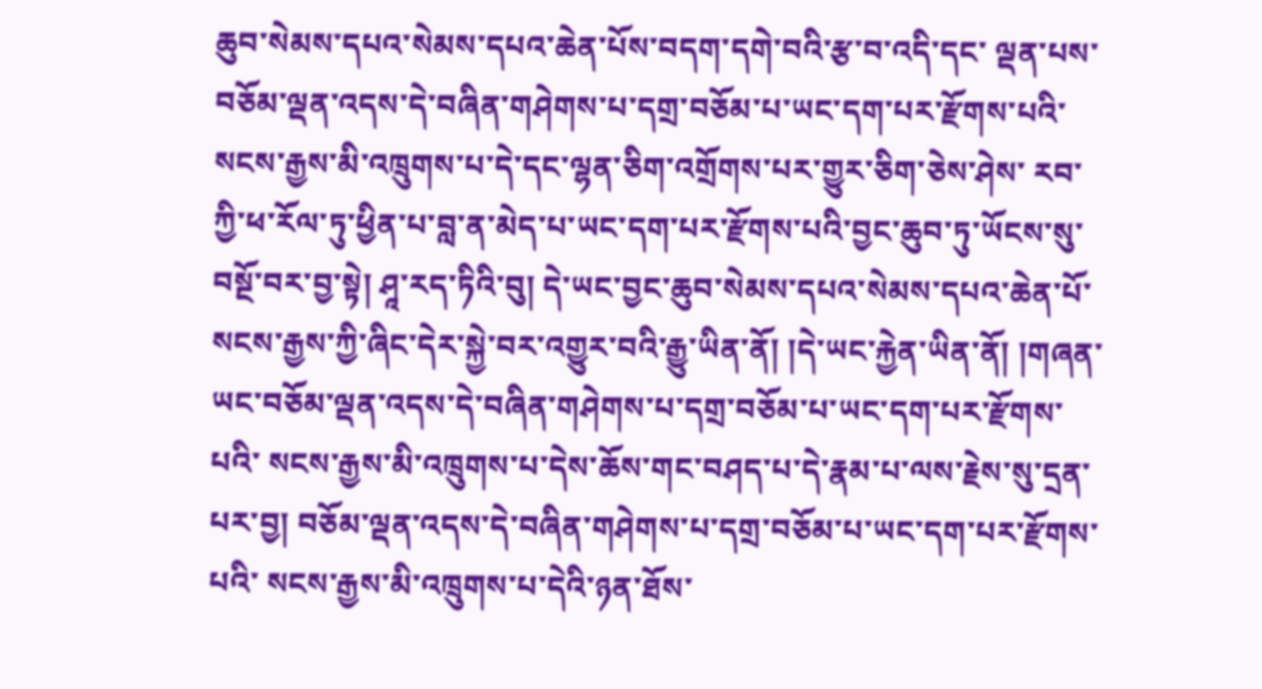ཆུབ་སེམས་དཔའ་སེམས་དཔའ་ཆེན་པོས་བདག་དགེ་བའི་རྩ་བ་འདི་དང་ ལྡན་པས་བཅོམ་ལྡན་འདས་དེ་བཞིན་གཤེགས་པ་དགྲ་བཅོམ་པ་ཡང་དག་པར་རྫོགས་པའི་སངས་རྒྱས་མི་འཁྲུགས་པ་དེ་དང་ལྷན་ཅིག་འགྲོགས་པར་གྱུར་ཅིག་ཅེས་ཤེས་ རབ་ཀྱི་ཕ་རོལ་ཏུ་ཕྱིན་པ་བླ་ན་མེད་པ་ཡང་དག་པར་རྫོགས་པའི་བྱང་ཆུབ་ཏུ་ཡོངས་སུ་བསྔོ་བར་བྱ་སྟེ། ཤཱ་རད་ཏིའི་བུ། དེ་ཡང་བྱང་ཆུབ་སེམས་དཔའ་སེམས་དཔའ་ཆེན་པོ་ སངས་རྒྱས་ཀྱི་ཞིང་དེར་སྐྱེ་བར་འགྱུར་བའི་རྒྱུ་ཡིན་ནོ། །དེ་ཡང་རྐྱེན་ཡིན་ནོ། །གཞན་ཡང་བཅོམ་ལྡན་འདས་དེ་བཞིན་གཤེགས་པ་དགྲ་བཅོམ་པ་ཡང་དག་པར་རྫོགས་པའི་ སངས་རྒྱས་མི་འཁྲུགས་པ་དེས་ཆོས་གང་བཤད་པ་དེ་རྣམ་པ་ལས་རྗེས་སུ་དྲན་པར་བྱ། བཅོམ་ལྡན་འདས་དེ་བཞིན་གཤེགས་པ་དགྲ་བཅོམ་པ་ཡང་དག་པར་རྫོགས་པའི་ སངས་རྒྱས་མི་འཁྲུགས་པ་དེའི་ཉན་ཐོས་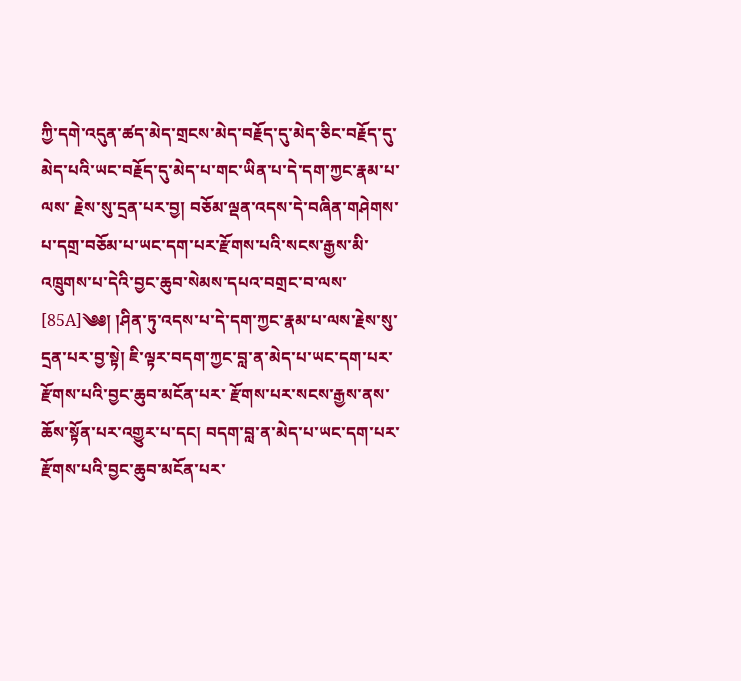ཀྱི་དགེ་འདུན་ཚད་མེད་གྲངས་མེད་བརྗོད་དུ་མེད་ཅིང་བརྗོད་དུ་མེད་པའི་ཡང་བརྗོད་དུ་མེད་པ་གང་ཡིན་པ་དེ་དག་ཀྱང་རྣམ་པ་ལས་ རྗེས་སུ་དྲན་པར་བྱ། བཅོམ་ལྡན་འདས་དེ་བཞིན་གཤེགས་པ་དགྲ་བཅོམ་པ་ཡང་དག་པར་རྫོགས་པའི་སངས་རྒྱས་མི་འཁྲུགས་པ་དེའི་བྱང་ཆུབ་སེམས་དཔའ་བགྲང་བ་ལས་ [85A]༄༅། །ཤིན་ཏུ་འདས་པ་དེ་དག་ཀྱང་རྣམ་པ་ལས་རྗེས་སུ་དྲན་པར་བྱ་སྟེ། ཇི་ལྟར་བདག་ཀྱང་བླ་ན་མེད་པ་ཡང་དག་པར་རྫོགས་པའི་བྱང་ཆུབ་མངོན་པར་ རྫོགས་པར་སངས་རྒྱས་ནས་ཆོས་སྟོན་པར་འགྱུར་པ་དང། བདག་བླ་ན་མེད་པ་ཡང་དག་པར་རྫོགས་པའི་བྱང་ཆུབ་མངོན་པར་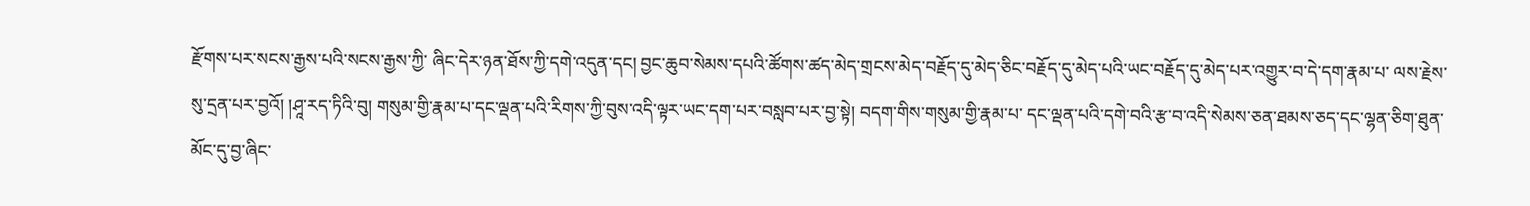རྫོགས་པར་སངས་རྒྱས་པའི་སངས་རྒྱས་ཀྱི་ ཞིང་དེར་ཉན་ཐོས་ཀྱི་དགེ་འདུན་དང། བྱང་ཆུབ་སེམས་དཔའི་ཚོགས་ཚད་མེད་གྲངས་མེད་བརྗོད་དུ་མེད་ཅིང་བརྗོད་དུ་མེད་པའི་ཡང་བརྗོད་དུ་མེད་པར་འགྱུར་བ་དེ་དག་རྣམ་པ་ ལས་རྗེས་སུ་དྲན་པར་བྱའོ། །ཤཱ་རད་ཏིའི་བུ། གསུམ་གྱི་རྣམ་པ་དང་ལྡན་པའི་རིགས་ཀྱི་བུས་འདི་ལྟར་ཡང་དག་པར་བསླབ་པར་བྱ་སྟེ། བདག་གིས་གསུམ་གྱི་རྣམ་པ་ དང་ལྡན་པའི་དགེ་བའི་རྩ་བ་འདི་སེམས་ཅན་ཐམས་ཅད་དང་ལྷན་ཅིག་ཐུན་མོང་དུ་བྱ་ཞིང་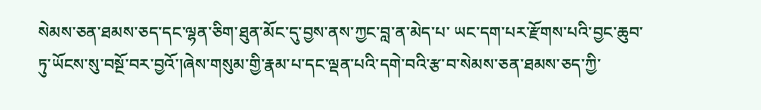སེམས་ཅན་ཐམས་ཅད་དང་ལྷན་ཅིག་ཐུན་མོང་དུ་བྱས་ནས་ཀྱང་བླ་ན་མེད་པ་ ཡང་དག་པར་རྫོགས་པའི་བྱང་ཆུབ་ཏུ་ཡོངས་སུ་བསྔོ་བར་བྱའོ་།ཞེས་གསུམ་གྱི་རྣམ་པ་དང་ལྡན་པའི་དགེ་བའི་རྩ་བ་སེམས་ཅན་ཐམས་ཅད་ཀྱི་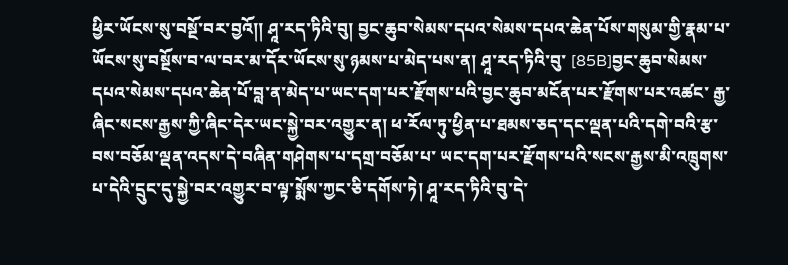ཕྱིར་ཡོངས་སུ་བསྔོ་བར་བྱའོ།། ཤཱ་རད་ཏིའི་བུ། བྱང་ཆུབ་སེམས་དཔའ་སེམས་དཔའ་ཆེན་པོས་གསུམ་གྱི་རྣམ་པ་ཡོངས་སུ་བསྔོས་བ་ལ་བར་མ་དོར་ཡོངས་སུ་ཉམས་པ་མེད་པས་ན། ཤཱ་རད་ཏིའི་བུ་ [85B]བྱང་ཆུབ་སེམས་དཔའ་སེམས་དཔའ་ཆེན་པོ་བླ་ན་མེད་པ་ཡང་དག་པར་རྫོགས་པའི་བྱང་ཆུབ་མངོན་པར་རྫོགས་པར་འཚང་ རྒྱ་ཞིང་སངས་རྒྱས་ཀྱི་ཞིང་དེར་ཡང་སྐྱེ་བར་འགྱུར་ན། ཕ་རོལ་ཏུ་ཕྱིན་པ་ཐམས་ཅད་དང་ལྡན་པའི་དགེ་བའི་རྩ་བས་བཅོམ་ལྡན་འདས་དེ་བཞིན་གཤེགས་པ་དགྲ་བཅོམ་པ་ ཡང་དག་པར་རྫོགས་པའི་སངས་རྒྱས་མི་འཁྲུགས་པ་དེའི་དྲུང་དུ་སྐྱེ་བར་འགྱུར་བ་ལྟ་སྨོས་ཀྱང་ཅི་དགོས་ཏེ། ཤཱ་རད་ཏིའི་བུ་དེ་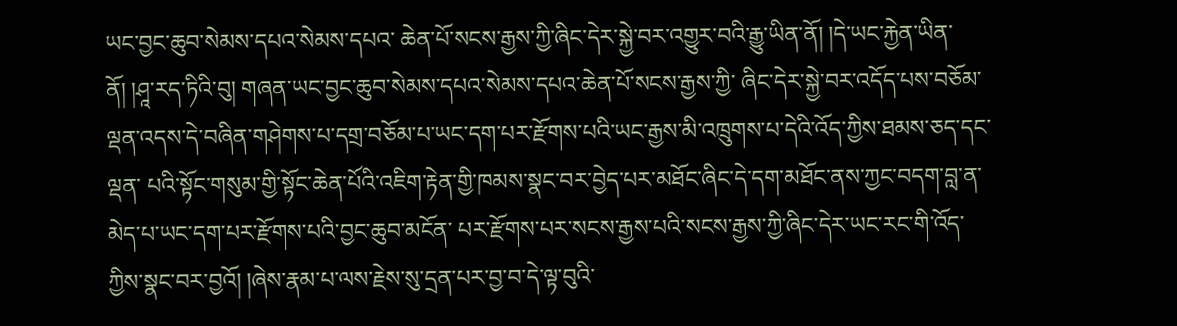ཡང་བྱང་ཆུབ་སེམས་དཔའ་སེམས་དཔའ་ ཆེན་པོ་སངས་རྒྱས་ཀྱི་ཞིང་དེར་སྐྱེ་བར་འགྱུར་བའི་རྒྱུ་ཡིན་ནོ། །དེ་ཡང་རྐྱེན་ཡིན་ནོ། །ཤཱ་རད་ཏིའི་བུ། གཞན་ཡང་བྱང་ཆུབ་སེམས་དཔའ་སེམས་དཔའ་ཆེན་པོ་སངས་རྒྱས་ཀྱི་ ཞིང་དེར་སྐྱེ་བར་འདོད་པས་བཅོམ་ལྡན་འདས་དེ་བཞིན་གཤེགས་པ་དགྲ་བཅོམ་པ་ཡང་དག་པར་རྫོགས་པའི་ཡང་རྒྱས་མི་འཁྲུགས་པ་དེའི་འོད་ཀྱིས་ཐམས་ཅད་དང་ལྡན་ པའི་སྟོང་གསུམ་གྱི་སྟོང་ཆེན་པོའི་འཇིག་རྟེན་གྱི་ཁམས་སྣང་བར་བྱེད་པར་མཐོང་ཞིང་དེ་དག་མཐོང་ནས་ཀྱང་བདག་བླ་ན་མེད་པ་ཡང་དག་པར་རྫོགས་པའི་བྱང་ཆུབ་མངོན་ པར་རྫོགས་པར་སངས་རྒྱས་པའི་སངས་རྒྱས་ཀྱི་ཞིང་དེར་ཡང་རང་གི་འོད་ཀྱིས་སྣང་བར་བྱའོ། །ཞེས་རྣམ་པ་ལས་རྗེས་སུ་དྲན་པར་བྱ་བ་དེ་ལྟ་བུའི་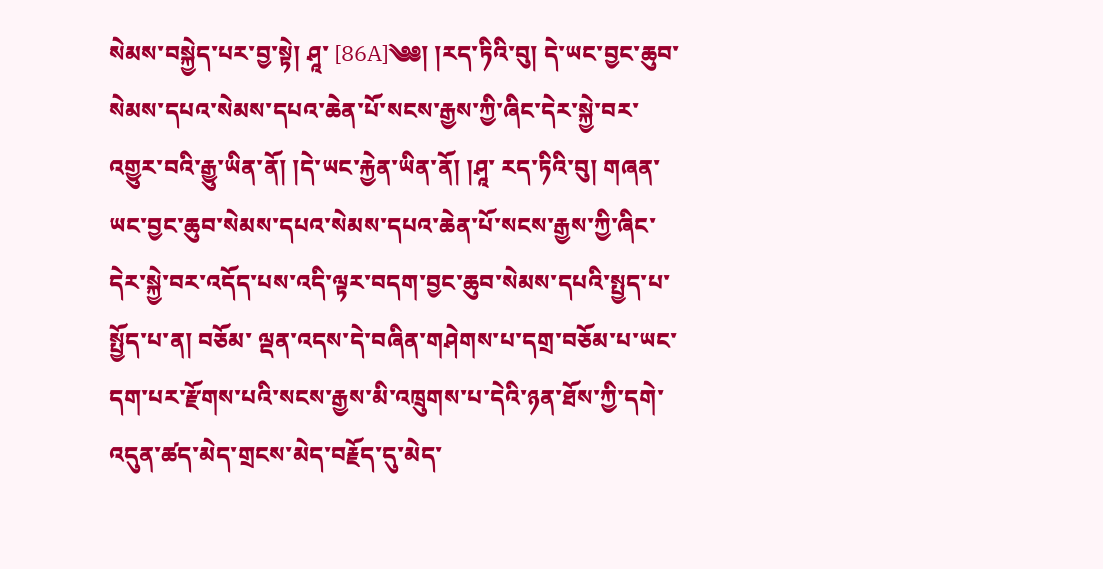སེམས་བསྐྱེད་པར་བྱ་སྟེ། ཤཱ་ [86A]༄༅། །རད་ཏིའི་བུ། དེ་ཡང་བྱང་ཆུབ་སེམས་དཔའ་སེམས་དཔའ་ཆེན་པོ་སངས་རྒྱས་ཀྱི་ཞིང་དེར་སྐྱེ་བར་འགྱུར་བའི་རྒྱུ་ཡིན་ནོ། །དེ་ཡང་རྐྱེན་ཡིན་ནོ། །ཤཱ་ རད་ཏིའི་བུ། གཞན་ཡང་བྱང་ཆུབ་སེམས་དཔའ་སེམས་དཔའ་ཆེན་པོ་སངས་རྒྱས་ཀྱི་ཞིང་དེར་སྐྱེ་བར་འདོད་པས་འདི་ལྟར་བདག་བྱང་ཆུབ་སེམས་དཔའི་སྤྱད་པ་སྤྱོད་པ་ན། བཅོམ་ ལྡན་འདས་དེ་བཞིན་གཤེགས་པ་དགྲ་བཅོམ་པ་ཡང་དག་པར་རྫོགས་པའི་སངས་རྒྱས་མི་འཁྲུགས་པ་དེའི་ཉན་ཐོས་ཀྱི་དགེ་འདུན་ཚད་མེད་གྲངས་མེད་བརྗོད་དུ་མེད་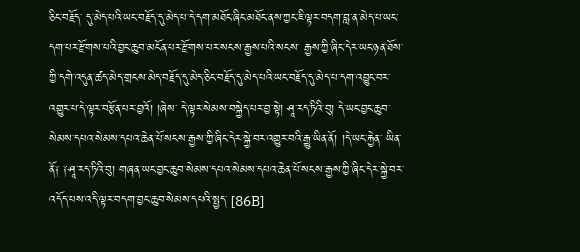ཅིང་བརྗོད་ དུ་མེད་པའི་ཡང་བརྗོད་དུ་མེད་པ་དེ་དག་མཐོང་ཞིང་མཐོང་ནས་ཀྱང་ཇི་ལྟར་བདག་བླ་ན་མེད་པ་ཡང་དག་པར་རྫོགས་པའི་བྱང་ཆུབ་མངོན་པར་རྫོགས་པར་སངས་རྒྱས་པའི་སངས་ རྒྱས་ཀྱི་ཞིང་དེར་ཡང་ཉན་ཐོས་ཀྱི་དགེ་འདུན་ཚད་མེད་གྲངས་མེད་བརྗོད་དུ་མེད་ཅིང་བརྗོད་དུ་མེད་པའི་ཡང་བརྗོད་དུ་མེད་པ་དག་འབྱུང་བར་འགྱུར་པ་དེ་ལྟར་བརྩོན་པར་བྱའོ། །ཞེས་ དེ་ལྟར་སེམས་བསྐྱེད་པར་བྱ་སྟེ། ཤཱ་རད་ཏིའི་བུ། དེ་ཡང་བྱང་ཆུབ་སེམས་དཔའ་སེམས་དཔའ་ཆེན་པོ་སངས་རྒྱས་ཀྱི་ཞིང་དེར་སྐྱེ་བར་འགྱུར་བའི་རྒྱུ་ཡིན་ནོ། །དེ་ཡང་རྐྱེན་ ཡིན་ནོ༑ ༑ཤཱ་རད་ཏིའི་བུ། གཞན་ཡང་བྱང་ཆུབ་སེམས་དཔའ་སེམས་དཔའ་ཆེན་པོ་སངས་རྒྱས་ཀྱི་ཞིང་དེར་སྐྱེ་བར་འདོད་པས་འདི་ལྟར་བདག་བྱང་ཆུབ་སེམས་དཔའི་སྤྱད་ [86B]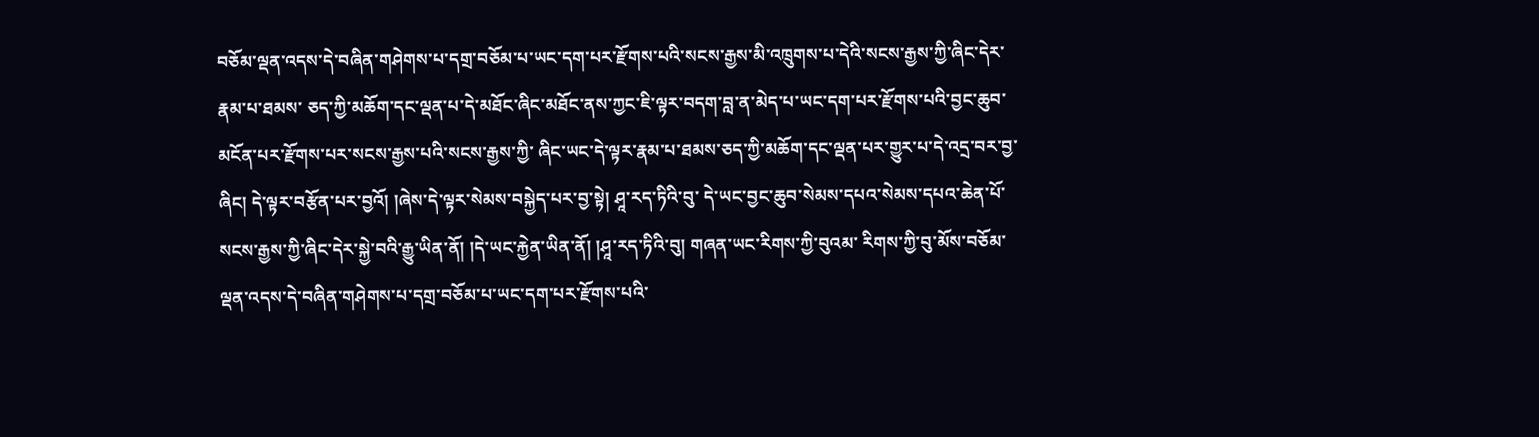བཅོམ་ལྡན་འདས་དེ་བཞིན་གཤེགས་པ་དགྲ་བཅོམ་པ་ཡང་དག་པར་རྫོགས་པའི་སངས་རྒྱས་མི་འཁྲུགས་པ་དེའི་སངས་རྒྱས་ཀྱི་ཞིང་དེར་རྣམ་པ་ཐམས་ ཅད་ཀྱི་མཆོག་དང་ལྡན་པ་དེ་མཐོང་ཞིང་མཐོང་ནས་ཀྱང་ཇི་ལྟར་བདག་བླ་ན་མེད་པ་ཡང་དག་པར་རྫོགས་པའི་བྱང་ཆུབ་མངོན་པར་རྫོགས་པར་སངས་རྒྱས་པའི་སངས་རྒྱས་ཀྱི་ ཞིང་ཡང་དེ་ལྟར་རྣམ་པ་ཐམས་ཅད་ཀྱི་མཆོག་དང་ལྡན་པར་གྱུར་པ་དེ་འདྲ་བར་བྱ་ཞིང། དེ་ལྟར་བརྩོན་པར་བྱའོ། །ཞེས་དེ་ལྟར་སེམས་བསྐྱེད་པར་བྱ་སྟེ། ཤཱ་རད་ཏིའི་བུ་ དེ་ཡང་བྱང་ཆུབ་སེམས་དཔའ་སེམས་དཔའ་ཆེན་པོ་སངས་རྒྱས་ཀྱི་ཞིང་དེར་སྐྱེ་བའི་རྒྱུ་ཡིན་ནོ། །དེ་ཡང་རྐྱེན་ཡིན་ནོ། །ཤཱ་རད་ཏིའི་བུ། གཞན་ཡང་རིགས་ཀྱི་བུའམ་ རིགས་ཀྱི་བུ་མོས་བཅོམ་ལྡན་འདས་དེ་བཞིན་གཤེགས་པ་དགྲ་བཅོམ་པ་ཡང་དག་པར་རྫོགས་པའི་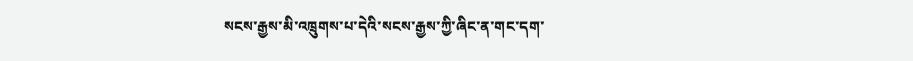སངས་རྒྱས་མི་འཁྲུགས་པ་དེའི་སངས་རྒྱས་ཀྱི་ཞིང་ན་གང་དག་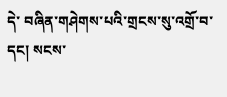དེ་ བཞིན་གཤེགས་པའི་གྲངས་སུ་འགྲོ་བ་དང། སངས་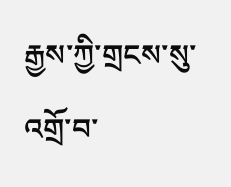རྒྱས་ཀྱི་གྲངས་སུ་འགྲོ་བ་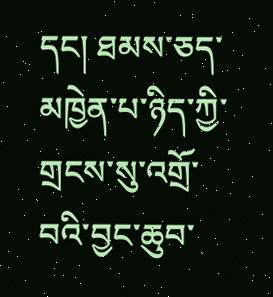དང། ཐམས་ཅད་མཁྱེན་པ་ཉིད་ཀྱི་གྲངས་སུ་འགྲོ་བའི་བྱང་ཆུབ་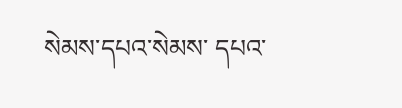སེམས་དཔའ་སེམས་ དཔའ་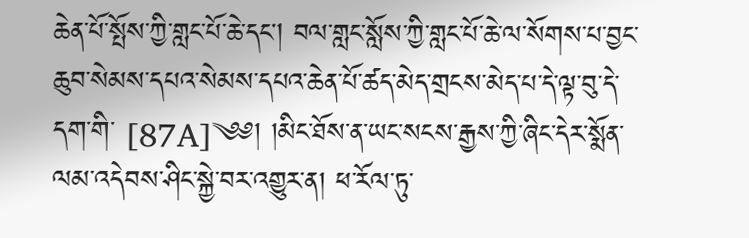ཆེན་པོ་སྤོས་ཀྱི་གླང་པོ་ཆེ་དང། བལ་གླང་སློས་ཀྱི་གླང་པོ་ཆེ་ལ་སོགས་པ་བྱང་ཆུབ་སེམས་དཔའ་སེམས་དཔའ་ཆེན་པོ་ཚད་མེད་གྲངས་མེད་པ་དེ་ལྟ་བུ་དེ་དག་གི་ [87A]༄༅། །མིང་ཐོས་ན་ཡང་སངས་རྒྱས་ཀྱི་ཞིང་དེར་སྨོན་ལམ་འདེབས་ཤིང་སྐྱེ་བར་འགྱུར་ན། ཕ་རོལ་ཏུ་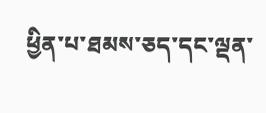ཕྱིན་པ་ཐམས་ཅད་དང་ལྡན་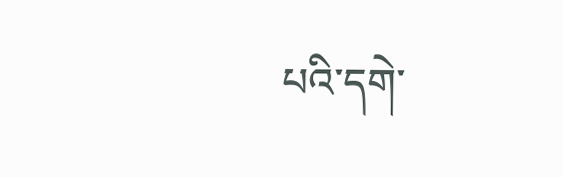པའི་དགེ་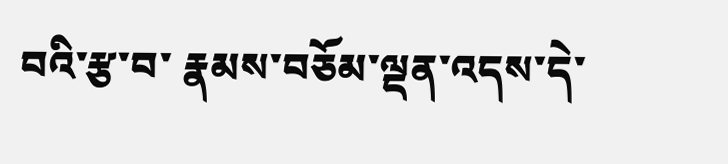བའི་རྩ་བ་ རྣམས་བཅོམ་ལྡན་འདས་དེ་